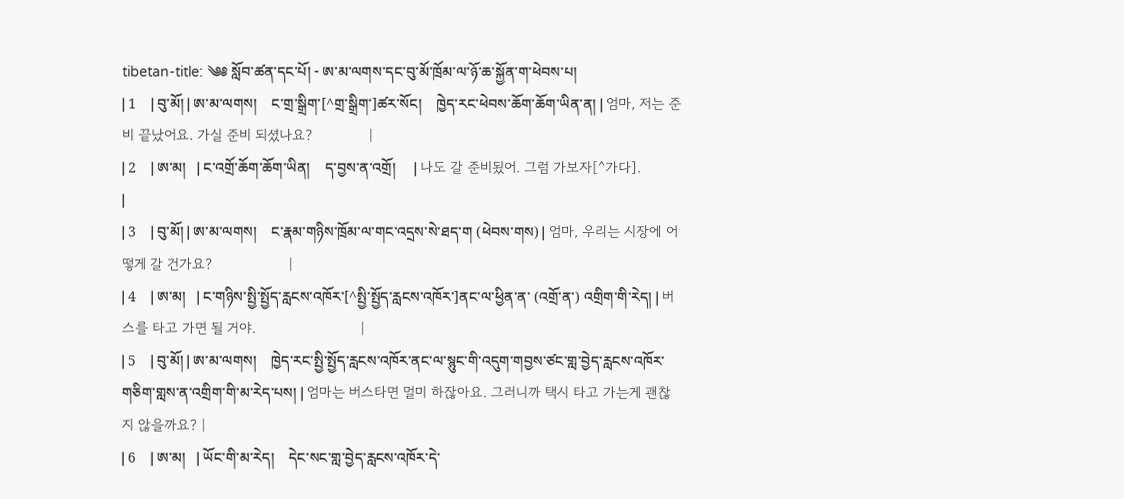tibetan-title: ༄༅ སློབ་ཚན་དང་པོ། - ཨ་མ་ལགས་དང་བུ་མོ་ཁྲོམ་ལ་ཉོ་ཆ་སྐྱོན་ག་ཕེབས་པ།
| 1    | བུ་མོ། | ཨ་མ་ལགས།    ང་གྲ་སྒྲིག་[^གྲ་སྒྲིག་]ཚར་སོང།    ཁྱེད་རང་ཕེབས་ཆོག་ཆོག་ཡིན་ན། | 엄마, 저는 준비 끝났어요. 가실 준비 되셨나요?              |
| 2    | ཨ་མ།   | ང་འགྲོ་ཆོག་ཆོག་ཡིན།    ད་བྱས་ན་འགྲོ།     | 나도 갈 준비됬어. 그럼 가보자[^가다].                       |
| 3    | བུ་མོ། | ཨ་མ་ལགས།    ང་རྣམ་གཉིས་ཁྲོམ་ལ་གང་འདྲས་སེ་ཐད་ག (ཕེབས་གས) | 엄마, 우리는 시장에 어떻게 갈 건가요?                   |
| 4    | ཨ་མ།   | ང་གཉིས་སྤྱི་སྤྱོད་རླངས་འཁོར་[^སྤྱི་སྤྱོད་རླངས་འཁོར་]ནང་ལ་ཕྱིན་ན་ (འགྲོ་ན་) འགྲིག་གི་རེད། | 버스를 타고 가면 될 거야.                          |
| 5    | བུ་མོ། | ཨ་མ་ལགས།    ཁྱེད་རང་སྤྱི་སྤྱོད་རླངས་འཁོར་ནང་ལ་སྙུང་གི་འདུག་གབྱས་ཙང་གླ་བྱེད་རླངས་འཁོར་གཅིག་གླས་ན་འགྲིག་གི་མ་རེད་པས། | 엄마는 버스타면 멀미 하잖아요. 그러니까 택시 타고 가는게 괜찮지 않을까요? |
| 6    | ཨ་མ།   | ཡོང་གི་མ་རེད།    དེང་སང་གླ་བྱེད་རླངས་འཁོར་དེ་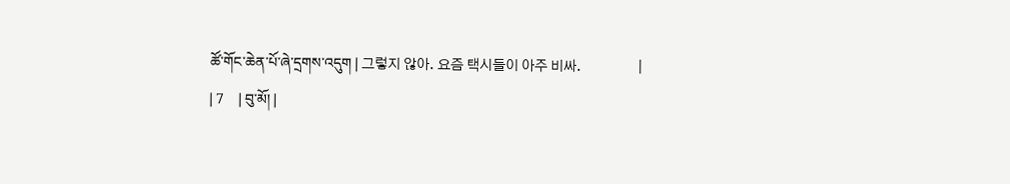ཚོ་གོང་ཆེན་པོ་ཞེ་དྲགས་འདུག | 그렇지 않아. 요즘 택시들이 아주 비싸.                   |
| 7    | བུ་མོ། |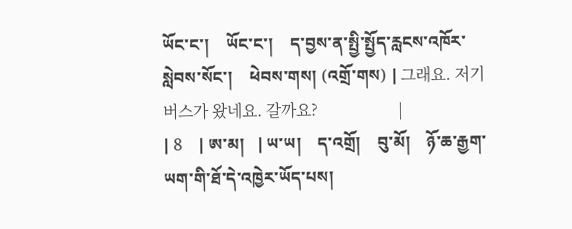ཡོང་ང་།    ཡོང་ང་།    ད་བྱས་ན་སྤྱི་སྤྱོད་རླངས་འཁོར་སླེབས་སོང་།    ཕེབས་གས། (འགྲོ་གས) | 그래요. 저기 버스가 왔네요. 갈까요?                    |
| 8    | ཨ་མ།   | ཡ་ཡ།    ད་འགྲོ།    བུ་མོ།    ཉོ་ཆ་རྒྱག་ཡག་གི་ཐོ་དེ་འཁྱེར་ཡོད་པས།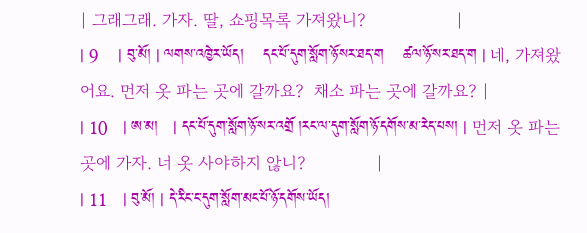| 그래그래. 가자. 딸, 쇼핑목록 가져왔니?                  |
| 9    | བུ་མོ། | ལགས་འཁྱེར་ཡོད།    དང་པོ་དུག་སློག་ཉོ་སར་ཐད་ག    ཚལ་ཉོ་སར་ཐད་ག | 네, 가져왔어요. 먼저 옷 파는 곳에 갈까요?  채소 파는 곳에 갈까요? |
| 10   | ཨ་མ།   | དང་པོ་དུག་སློག་ཉོ་སར་འགྲོ །རང་ལ་དུག་སློག་ཉོ་དགོས་མ་རེད་པས། | 먼저 옷 파는 곳에 가자. 너 옷 사야하지 않니?              |
| 11   | བུ་མོ། | དེ་རིང་ང་དུག་སློག་མང་པོ་ཉོ་དགོས་ཡོད།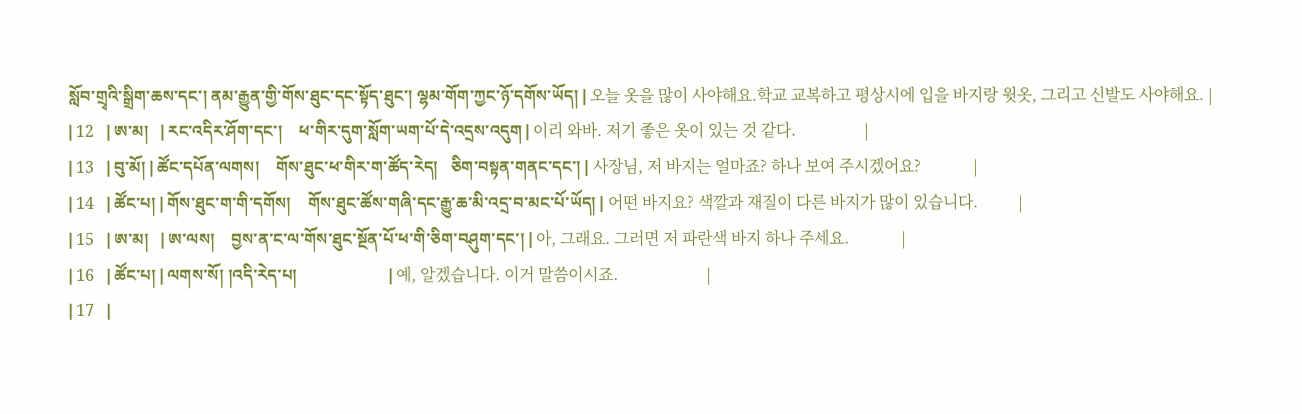སློབ་གྲྭའི་སྒྲིག་ཆས་དང་། ནམ་རྒྱུན་གྱི་གོས་ཐུང་དང་སྟོད་ཐུང་། ལྷམ་གོག་ཀྱང་ཉོ་དགོས་ཡོད། | 오늘 옷을 많이 사야해요.학교 교복하고 평상시에 입을 바지랑 윗옷, 그리고 신발도 사야해요. |
| 12   | ཨ་མ།   | རང་འདིར་ཤོག་དང་།    ཕ་གིར་དུག་སློག་ཡག་པོ་དེ་འདྲས་འདུག | 이리 와바. 저기 좋은 옷이 있는 것 같다.                 |
| 13   | བུ་མོ། | ཚོང་དཔོན་ལགས།    གོས་ཐུང་ཕ་གིར་ག་ཚོད་རེད།   ཅིག་བསྟན་གནང་དང་། | 사장님, 저 바지는 얼마죠? 하나 보여 주시겠어요?             |
| 14   | ཚོང་པ། | གོས་ཐུང་ག་གི་དགོས།    གོས་ཐུང་ཚོས་གཞི་དང་རྒྱུ་ཆ་མི་འདྲ་བ་མང་པོ་ཡོད། | 어떤 바지요? 색깔과 재질이 다른 바지가 많이 있습니다.          |
| 15   | ཨ་མ།   | ཨ་ལས།    བྱས་ན་ང་ལ་གོས་ཐུང་སྔོན་པོ་ཕ་གི་ཅིག་བཤུག་དང་། | 아, 그래요. 그러면 저 파란색 바지 하나 주세요.             |
| 16   | ཚོང་པ། | ལགས་སོ། །འདི་རེད་པ།                      | 예, 알겠습니다. 이거 말씀이시죠.                      |
| 17   |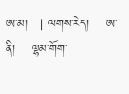ཨ་མ།   | ལགས་རེད།    ཨ་ནི།    ལྷམ་གོག་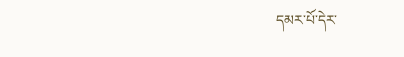དམར་པོ་དེར་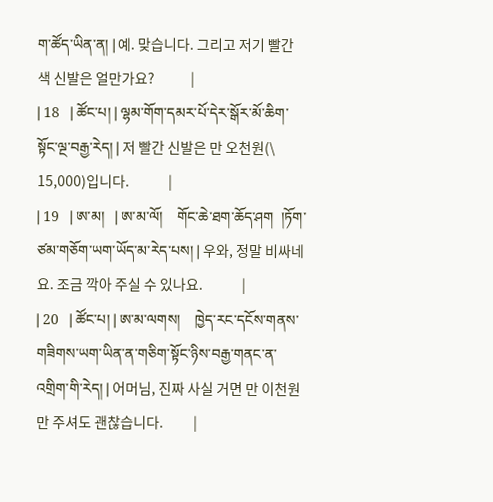ག་ཚོད་ཡིན་ན། | 예. 맞습니다. 그리고 저기 빨간색 신발은 얼만가요?            |
| 18   | ཚོང་པ། | ལྷམ་གོག་དམར་པོ་དེར་སྒོར་མོ་ཆིག་སྟོང་ལྔ་བརྒྱ་རེད། | 저 빨간 신발은 만 오천원(\ 15,000)입니다.             |
| 19   | ཨ་མ།   | ཨ་མ་ལོ།    གོང་ཆེ་ཐག་ཆོད་ཤག  །ཏོག་ཙམ་གཅོག་ཡག་ཡོད་མ་རེད་པས། | 우와, 정말 비싸네요. 조금 깍아 주실 수 있나요.             |
| 20   | ཚོང་པ། | ཨ་མ་ལགས།    ཁྱེད་རང་དངོས་གནས་གཟིགས་ཡག་ཡིན་ན་གཅིག་སྟོང་ཉིས་བརྒྱ་གནང་ན་འགྲིག་གི་རེད། | 어머님, 진짜 사실 거면 만 이천원만 주셔도 괜찮습니다.          |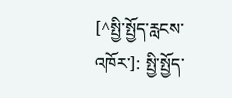[^སྤྱི་སྤྱོད་རླངས་འཁོར་]: སྤྱི་སྤྱོད་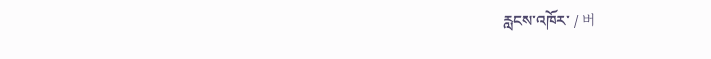རླངས་འཁོར་ / 버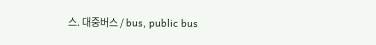스. 대중버스 / bus, public bus